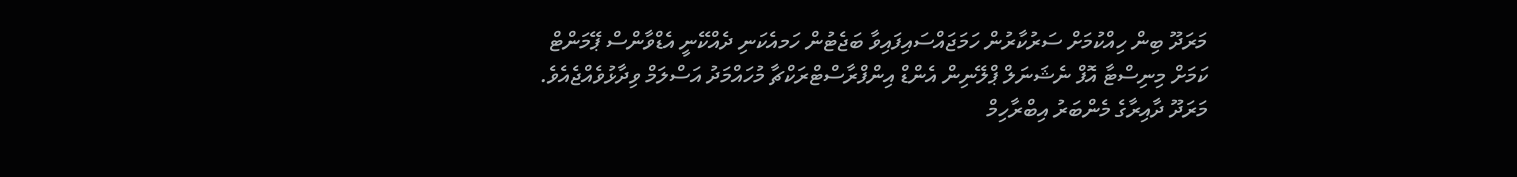މަރަދޫ ބިން ހިއްކުމަށް ސަރުކާރުން ހަމަޖައްސައިފައިވާ ބަޖެޓުން ހަމއެކަނި ދެއްކޭނީ އެޑްވާންސް ޕޭމަންޓް ކަމަށް މިނިސްޓާ އޮފް ނެޝަނަލް ޕްލޭނިން އެންޑް އިންފްރާސްޓްރަކްޗާ މުހައްމަދު އަސްލަމް ވިދާޅުވެއްޖެއެވެ.
މަރަދޫ ދާއިރާގެ މެންބަރު އިބްރާހިމް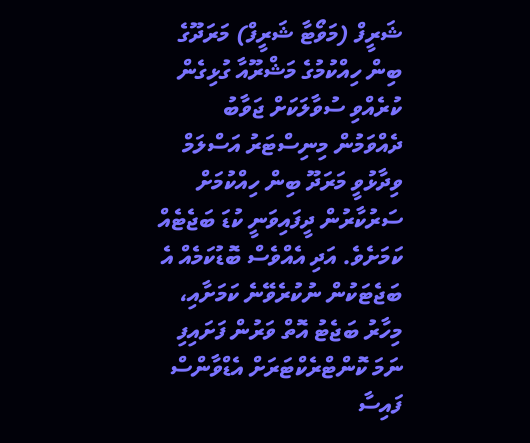ޝަރީފް (މަވޯޓާ ޝަރީފް) މަރަދޫގެ ބިން ހިއްކުމުގެ މަޝްރޫއާ ގުޅިގެން ކުރެއްވި ސުވާލަކަށް ޖަވާބު ދެއްވަމުން މިނިސްޓަރު އަސްލަމް ވިދާޅުވީ މަރަދޫ ބިން ހިއްކުމަށް ސަރުކާރުން ދީފައިވަނީ ކުޑަ ބަޖެޓެއް ކަމަށެވެ. އަދި އެއްވެސް ބޮޑުކަމެއް އެ ބަޖެޓަކުން ނުކުރެވޭނެ ކަމަށާއި، މިހާރު ބަޖެޓު އޮތް ވަރުން ފަށައިފި ނަމަ ކޮންޓްރެކްޓަރަށް އެޑްވާންސް ފައިސާ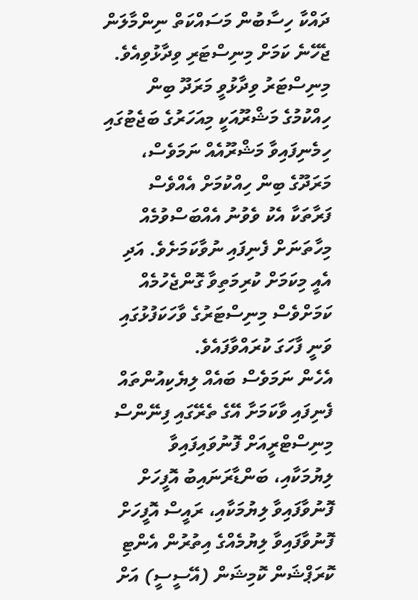ދައްކާ ހިސާބުން މަސައްކަތް ނިންމާލަން ޖެހޭނެ ކަމަށް މިނިސްޓަރި ވިދާޅުވިއެވެ.
މިނިސްޓަރު ވިދާޅުވީ މަރަދޫ ބިން ހިއްކުމުގެ މަޝްރޫއަކީ މިއަހަރުގެ ބަޖެޓުގައި ހިމެނިފައިވާ މަޝްރޫއެއް ނަމަވެސް، މަރަދޫގެ ބިން ހިއްކުމަށް އެއްވެސް ފަރާތަކާ އެކު ވެވުނު އެއްބަސްވުމެއް މިހާތަނަށް ފެނިފައި ނުވާކަމަށެވެ. އަދި އެއީ މިކަމަށް ކުރިމަތިވާ ގޮންޖެހުމެއް ކަމަށްވެސް މިނިސްޓަރުގެ ވާހަކަފުޅުގައި ވަނީ ފާހަގަ ކުރައްވާފައެވެ.
އެހެން ނަމަވެސް ބައެއް ލިޔެކިއުންތައް ފެނިފައި ވާކަމަށާ އޭގެ ތެރޭގައި ފިނޭންސް މިނިސްޓްރީއަށް ފޮނުވައިފައިވާ ލިޔުމަކާއި، ބަންޑާރަނައިބު އޮފީހަށް ފޮނުވާފައިވާ ލިޔުމަކާއި، ރައީސް އޮފީހަށް ފޮނުވާފައިވާ ލިޔުމެއްގެ އިތުރުން އެންޓި ކޮރަޕްޝަން ކޮމިޝަން (އޭސީސީ) އަށް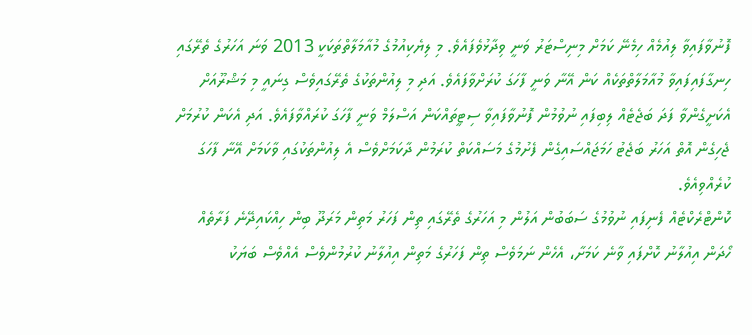ފޮނުވާފައިވާ ލިއުމެއް ހިމެނޭ ކަމަށް މިނިސްޓަރު ވަނީ ވިދާޅުވެފައެވެ. މި ލިޔެކިއުމުގެ މުއާމަލާތްތަކަކީ 2013 ވަނަ އަހަރުގެ ތެރޭގައި ހިނގާފައިފައިވާ މުއާމަލާތްތަކެއް ކަން އޭނާ ވަނީ ފާހަގަ ކުރަށްވާފައެވެ. އަދި މި ލިއުންތަކުގެ ތެރޭގައިވެސް ގިނައީ މި މަޝްރޫއަށް އެކަށީގެންވާ ފަދަ ބަޖެޓެއް ލިބިފައި ނުވުމުން ފޮނުވާފައިވާ ސިޓީތައްކަން އަސްލަމް ވަނީ ފާހަގަ ކުރައްވާފައެވެ. އަދި އެކަން ކުރުމަށް ޖެހިގެން އޮތް އަހަރު ބަޖެޓު ހަމަޖައްސައިގެން ފެށުމުގެ މަސައްކަތް ކުރަމުން ދާކަމަށްވެސް އެ ލިއުންތަކުގައި ވާކަމަށް އޭނާ ފާހަގަ ކުރެއްވިއެވެ.
ކޮންޓްރެކްޓެއް ފެނިފައި ނުވުމުގެ ސަބަބުން އަލުން މި އަހަރުގެ ތެރޭގައި ތިން ފަހަރު މަތިން މަރަދޫ ބިން ހިއްކައިދޭނެ ފަރާތެއް ހޯދަން އިއުލާނު ކޮށްފައި ވާނެ ކަމަށާ، އެހެން ނަމަވެސް ތިން ފަހަރުގެ މަތިން އިއުލާނު ކުރުމުންވެސް އެއްވެސް ބަޔަކު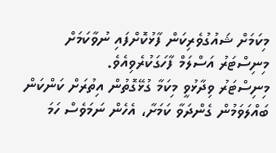މިކަމަށް ޝައުގުވެރިކަން ފާޅުކޮށްފައި ނުވާކަމަށް މިނިސްޓަރު އަސްލަމް ފާހަގަކުރެވިއެވެ.
މިނިސްޓަރު ވިދާޅުވީ މިކަމާ ގުޅޭގޮތުން އިތުރަށް ކަންކަން ބައްލަވަމުން ގެންދަވާ ކަމަށާ، އެހެން ނަމަވެސް ހަމަ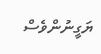ޔަގީނުންވެސް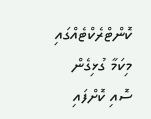ކޮންޓްރެކްޓެއްގައި މިކަމާ ގުޅިގެން ސޮއި ކޮށްފައި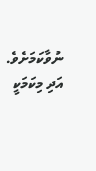ނުވާކަމަށެވެ. އަދި މިކަމަކީ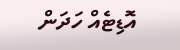އޮޑިޓެއް ހަދަން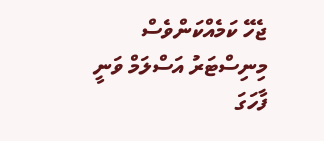ޖެހޭ ކަމެއްކަންވެސް މިނިސްޓަރު އަސްލަމް ވަނީ ފާހަގަ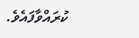ކުރައްވާފައެވެ.